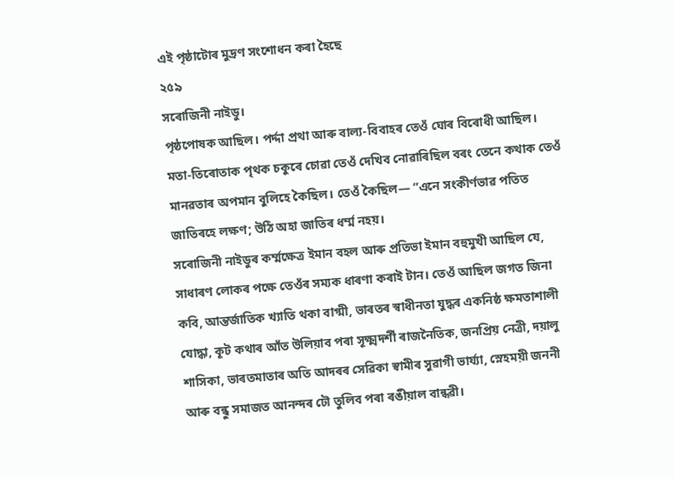এই পৃষ্ঠাটোৰ মুদ্ৰণ সংশোধন কৰা হৈছে
২৫৯
সৰোজিনী নাইডু।
পৃষ্ঠপোষক আছিল। পৰ্দ্দা প্ৰথা আৰু বাল্য-বিবাহৰ তেওঁ ঘোৰ বিৰোধী আছিল। মতা-তিৰোতাক পৃথক চকুৰে চোৱা তেওঁ দেখিব নোৱাৰিছিল বৰং তেনে কথাক তেওঁ মানৱতাৰ অপমান বুলিহে কৈছিল। তেওঁ কৈছিল— “এনে সংকীৰ্ণভাৱ পতিত জাতিৰহে লক্ষণ; উঠি অহা জাতিৰ ধৰ্ম্ম নহয়।
সৰোজিনী নাইডুৰ কৰ্ম্মক্ষেত্ৰ ইমান বহল আৰু প্ৰতিভা ইমান বহুমুখী আছিল যে, সাধাৰণ লোকৰ পক্ষে তেওঁৰ সম্যক ধাৰণা কৰাই টান। তেওঁ আছিল জগত জিনা কবি, আন্তৰ্জাতিক খ্যাতি থকা বাগ্মী, ভাৰতৰ স্বাধীনতা যুদ্ধৰ একনিষ্ঠ ক্ষমতাশালী যোদ্ধা, কূট কথাৰ আঁত উলিয়াব পৰা সূক্ষ্মদৰ্শী ৰাজনৈতিক, জনপ্ৰিয় নেত্ৰী, দয়ালু শাসিকা, ভাৰতমাতাৰ অতি আদৰৰ সেৱিকা স্বামীৰ সুৱাগী ভাৰ্য্যা, স্নেহময়ী জননী আৰু বন্ধু সমাজত আনন্দৰ ঢৌ তুলিব পৰা ৰঙীয়াল বান্ধৱী।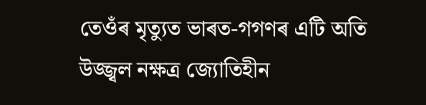তেওঁৰ মৃত্যুত ভাৰত-গগণৰ এটি অতি উজ্জ্বল নক্ষত্ৰ জ্যোতিহীন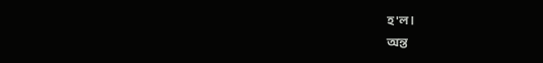হ'ল।
অন্ত